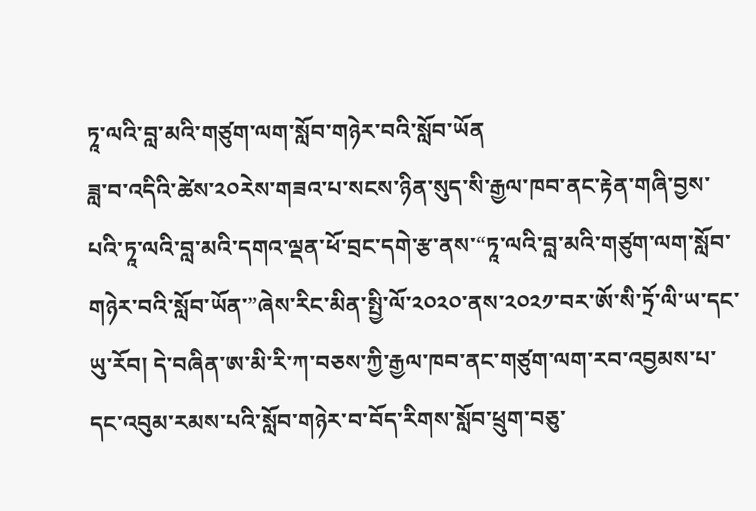ཏཱ་ལའི་བླ་མའི་གཙུག་ལག་སློབ་གཉེར་བའི་སློབ་ཡོན
ཟླ་བ་འདིའི་ཚེས་༢༠རེས་གཟའ་པ་སངས་ཉིན་སུད་སི་རྒྱལ་ཁབ་ནང་རྟེན་གཞི་བྱས་པའི་ཏཱ་ལའི་བླ་མའི་དགའ་ལྡན་ཕོ་བྲང་དགེ་རྩ་ནས་“ཏཱ་ལའི་བླ་མའི་གཙུག་ལག་སློབ་གཉེར་བའི་སློབ་ཡོན་”ཞེས་རིང་མིན་སྤྱི་ལོ་༢༠༢༠་ནས་༢༠༢༡་བར་ཨོ་སི་ཏྲོ་ལི་ཡ་དང་ཡུ་རོབ། དེ་བཞིན་ཨ་མི་རི་ཀ་བཅས་ཀྱི་རྒྱལ་ཁབ་ནང་གཙུག་ལག་རབ་འབྱམས་པ་དང་འབུམ་རམས་པའི་སློབ་གཉེར་བ་བོད་རིགས་སློབ་ཕྲུག་བཅུ་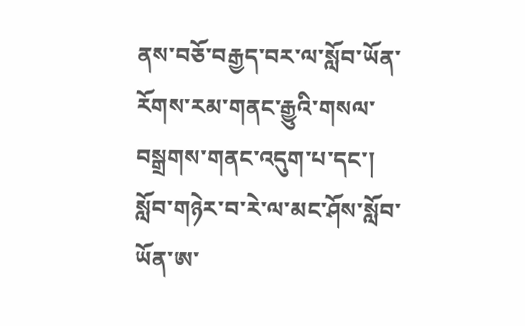ནས་བཅོ་བརྒྱད་བར་ལ་སློབ་ཡོན་རོགས་རམ་གནང་རྒྱུའི་གསལ་བསྒྲགས་གནང་འདུག་པ་དང་། སློབ་གཉེར་བ་རེ་ལ་མང་ཤོས་སློབ་ཡོན་ཨ་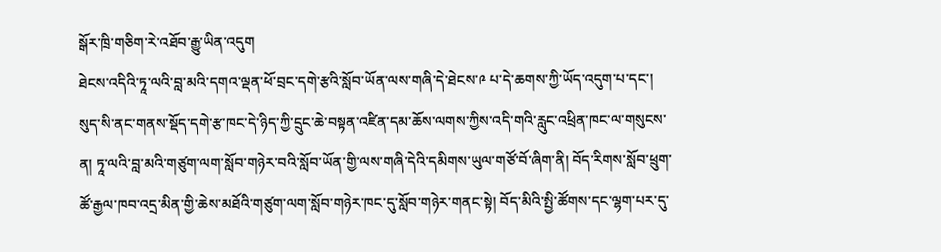སྒོར་ཁྲི་གཅིག་རེ་འཐོབ་རྒྱུ་ཡིན་འདུག
ཐེངས་འདིའི་ཏཱ་ལའི་བླ་མའི་དགའ་ལྡན་ཕོ་བྲང་དགེ་རྩའི་སློབ་ཡོན་ལས་གཞི་དེ་ཐེངས་༩ པ་དེ་ཆགས་ཀྱི་ཡོད་འདུག་པ་དང་། སུད་སི་ནང་གནས་སྡོད་དགེ་རྩ་ཁང་དེ་ཉིད་ཀྱི་དྲུང་ཆེ་བསྟན་འཛིན་དམ་ཆོས་ལགས་ཀྱིས་འདི་གའི་རླུང་འཕྲིན་ཁང་ལ་གསུངས་ན། ཏཱ་ལའི་བླ་མའི་གཙུག་ལག་སློབ་གཉེར་བའི་སློབ་ཡོན་གྱི་ལས་གཞི་དེའི་དམིགས་ཡུལ་གཙོ་བོ་ཞིག་ནི། བོད་རིགས་སློབ་ཕྲུག་ཚོ་རྒྱལ་ཁབ་འདྲ་མིན་གྱི་ཆེས་མཐོའི་གཙུག་ལག་སློབ་གཉེར་ཁང་དུ་སློབ་གཉེར་གནང་སྟེ། བོད་མིའི་སྤྱི་ཚོགས་དང་ལྷག་པར་དུ་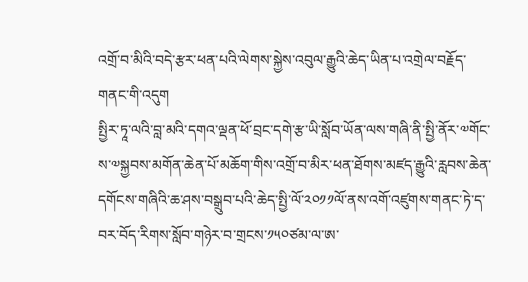འགྲོ་བ་མིའི་བདེ་རྩར་ཕན་པའི་ལེགས་སྐྱེས་འབུལ་རྒྱུའི་ཆེད་ཡིན་པ་འགྲེལ་བརྗོད་གནང་གི་འདུག
སྤྱིར་ཏཱ་ལའི་བླ་མའི་དགའ་ལྡན་ཕོ་བྲང་དགེ་རྩ་ཡི་སློབ་ཡོན་ལས་གཞི་ནི་སྤྱི་ནོར་༧གོང་ས་༧སྐྱབས་མགོན་ཆེན་པོ་མཆོག་གིས་འགྲོ་བ་མིར་ཕན་ཐོགས་མཛད་རྒྱུའི་རླབས་ཆེན་དགོངས་གཞིའི་ཆ་ཤས་བསྒྲུབ་པའི་ཆེད་སྤྱི་ལོ་༢༠༡༡ལོ་ནས་འགོ་འཛུགས་གནང་ཏེ་ད་བར་བོད་རིགས་སློབ་གཉེར་བ་གྲངས་༡༥༠ཙམ་ལ་ཨ་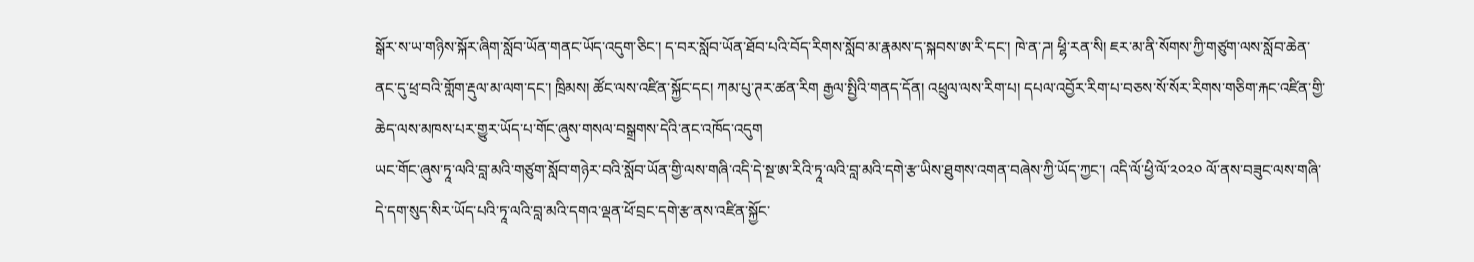སྒོར་ས་ཡ་གཉིས་སྐོར་ཞིག་སློབ་ཡོན་གནང་ཡོད་འདུག་ཅིང་། ད་བར་སློབ་ཡོན་ཐོབ་པའི་བོད་རིགས་སློབ་མ་རྣམས་ད་སྐབས་ཨ་རི་དང་། ཁེ་ན་ཌ། ཕྷི་རན་སི། ཇར་མ་ནི་སོགས་ཀྱི་གཙུག་ལས་སློབ་ཆེན་ནང་དུ་ཕྲ་བའི་གློག་རྡུལ་མ་ལག་དང་། ཁྲིམས། ཚོང་ལས་འཛིན་སྐྱོང་དང། ཀམ་པུ་ཊར་ཚན་རིག རྒྱལ་སྤྱིའི་གནད་དོན། འཕྲུལ་ལས་རིག་པ། དཔལ་འབྱོར་རིག་པ་བཅས་སོ་སོར་རིགས་གཅིག་རྐང་འཛིན་གྱི་ཆེད་ལས་མཁས་པར་གྱུར་ཡོད་པ་གོང་ཞུས་གསལ་བསྒྲགས་དེའི་ནང་འཁོད་འདུག
ཡང་གོང་ཞུས་ཏཱ་ལའི་བླ་མའི་གཙུག་སློབ་གཉེར་བའི་སློབ་ཡོན་གྱི་ལས་གཞི་འདི་དེ་སྔ་ཨ་རིའི་ཏཱ་ལའི་བླ་མའི་དགེ་རྩ་ཡིས་ཐུགས་འགན་བཞེས་ཀྱི་ཡོད་ཀྱང་། འདི་ལོ་ཕྱི་ལོ་༢༠༢༠ ལོ་ནས་བཟུང་ལས་གཞི་དེ་དག་སུད་སིར་ཡོད་པའི་ཏཱ་ལའི་བླ་མའི་དགའ་ལྡན་ཕོ་བྲང་དགེ་རྩ་ནས་འཛིན་སྐྱོང་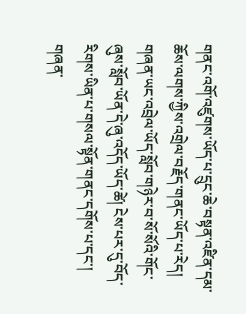གནང་འགོ་འཛུགས་ཡོད་པ་དྲུང་ཆེ་བསྟན་འཛིན་དམ་ཆོས་ལགས་ཀྱིས་འགྲེལ་བརྗོད་གནང་ཡོད་པ་རེད།
གཞན་ཡང་འབྲེལ་ཡོད་སློབ་གཉེར་བ་སོ་སོའི་གོང་ཞུས་སློབ་ཡོན་དེ་ཞུ་འདོད་ཡོད་ཚེ། ངེས་པར་དུ་བོད་རིགས་ཡིན་པ་གསལ་སྟོན་གནང་དགོས་པ་དང་།
གཞན་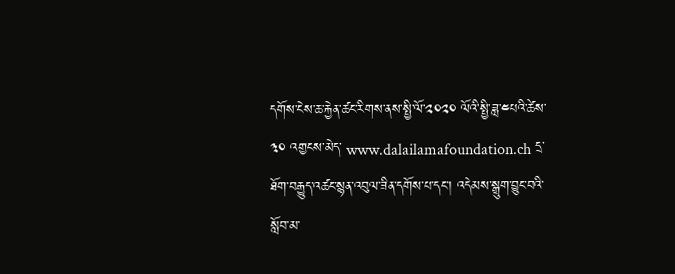དགོས་ངེས་ཆ་རྐྱེན་ཚང་རིགས་ནས་སྤྱི་ལོ་༢༠༢༠ ལོའི་སྤྱི་ཟླ་༤པའི་ཚེས་༣༠ འགྱངས་མེད་ www.dalailamafoundation.ch དྲ་ཐོག་བརྒྱུད་འཚང་སྙན་འབུལ་ཟིན་དགོས་པ་དང་། འདེམས་སྒྲུག་བྱུང་བའི་སློབ་མ་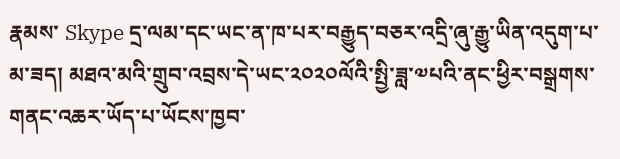རྣམས་ Skype དྲ་ལམ་དང་ཡང་ན་ཁ་པར་བརྒྱུད་བཅར་འདྲི་ཞུ་རྒྱུ་ཡིན་འདུག་པ་མ་ཟད། མཐའ་མའི་གྲུབ་འབྲས་དེ་ཡང་༢༠༢༠ལོའི་སྤྱི་ཟླ་༧པའི་ནང་ཕྱིར་བསྒྲགས་གནང་འཆར་ཡོད་པ་ཡོངས་ཁྱབ་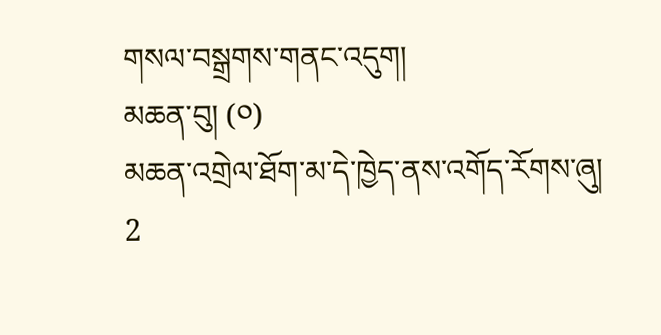གསལ་བསྒྲགས་གནང་འདུག།
མཆན་བུ། (༠)
མཆན་འགྲེལ་ཐོག་མ་དེ་ཁྱེད་ནས་འགོད་རོགས་ཞུ།
2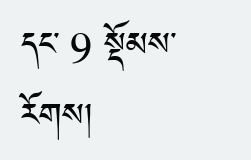དང་ 9 སྡོམས་རོགས།